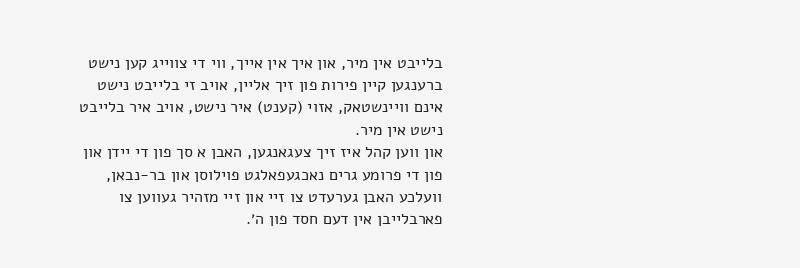בלייבט אין מיר, און איך אין אייך, ווי די צווייג קען נישט ברענגען קיין פירות פון זיך אליין, אויב זי בלייבט נישט אינם וויינשטאק, אזוי (קענט) איר נישט, אויב איר בלייבט נישט אין מיר.
און ווען קהל איז זיך צעגאנגען, האבן א סך פון די יידן און פון די פרומע גרים נאכגעפאלגט פוילוסן און בר‑נבאן, וועלכע האבן גערעדט צו זיי און זיי מזהיר געווען צו פארבלייבן אין דעם חסד פון ה׳.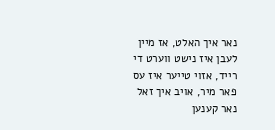נאר איך האלט, אז מיין לעבן איז נישט ווערט די רייד, אזוי טייער איז עס פאר מיר, אויב איך זאל נאר קענען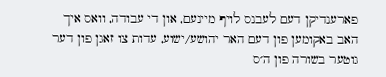פארענדיקן דעם לעבנס לויף מיינעם, און די עבודה, וואס איך האב באקומען פון דעם האר יהושע/ישוע, עדות צו זאגן פון דער גוטער בשורה פון ה׳ס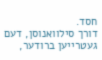חסד.
דורך סילוואנוסן, דעם געטרייען ברודער,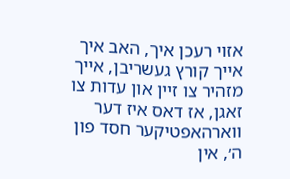אזוי רעכן איך, האב איך אייך קורץ געשריבן, אייך מזהיר צו זיין און עדות צו זאגן, אז דאס איז דער ווארהאפטיקער חסד פון ה׳, אין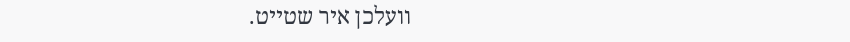וועלכן איר שטייט.